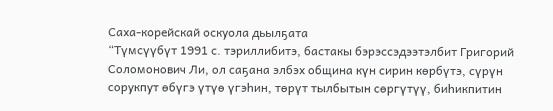Саха-корейскай оскуола дьылҕата
“Түмсүүбүт 1991 с. тэриллибитэ, бастакы бэрэссэдээтэлбит Григорий Соломонович Ли, ол саҕана элбэх община күн сирин көрбүтэ, сүрүн сорукпут өбүгэ үтүө үгэһин, төрүт тылбытын сөргүтүү, биһикпитин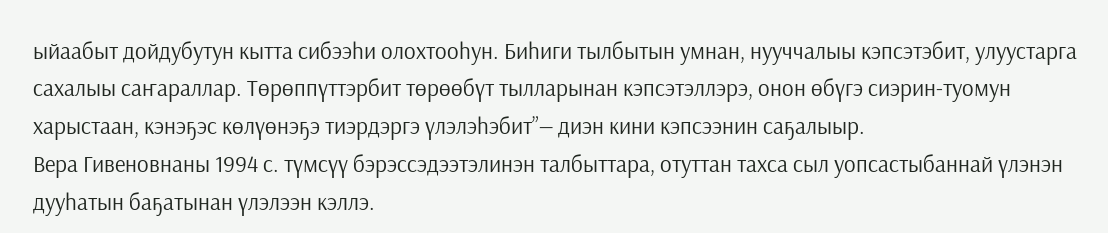ыйаабыт дойдубутун кытта сибээһи олохтооһун. Биһиги тылбытын умнан, нууччалыы кэпсэтэбит, улуустарга сахалыы саҥараллар. Төрөппүттэрбит төрөөбүт тылларынан кэпсэтэллэрэ, онон өбүгэ сиэрин-туомун харыстаан, кэнэҕэс көлүөнэҕэ тиэрдэргэ үлэлэһэбит”— диэн кини кэпсээнин саҕалыыр.
Вера Гивеновнаны 1994 с. түмсүү бэрэссэдээтэлинэн талбыттара, отуттан тахса сыл уопсастыбаннай үлэнэн дууһатын баҕатынан үлэлээн кэллэ.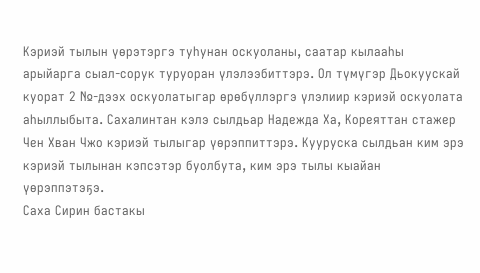Кэриэй тылын үөрэтэргэ туһунан оскуоланы, саатар кылааһы арыйарга сыал-сорук туруоран үлэлээбиттэрэ. Ол түмүгэр Дьокуускай куорат 2 №-дээх оскуолатыгар өрөбүллэргэ үлэлиир кэриэй оскуолата аһыллыбыта. Сахалинтан кэлэ сылдьар Надежда Ха, Кореяттан стажер Чен Хван Чжо кэриэй тылыгар үөрэппиттэрэ. Кууруска сылдьан ким эрэ кэриэй тылынан кэпсэтэр буолбута, ким эрэ тылы кыайан үөрэппэтэҕэ.
Саха Сирин бастакы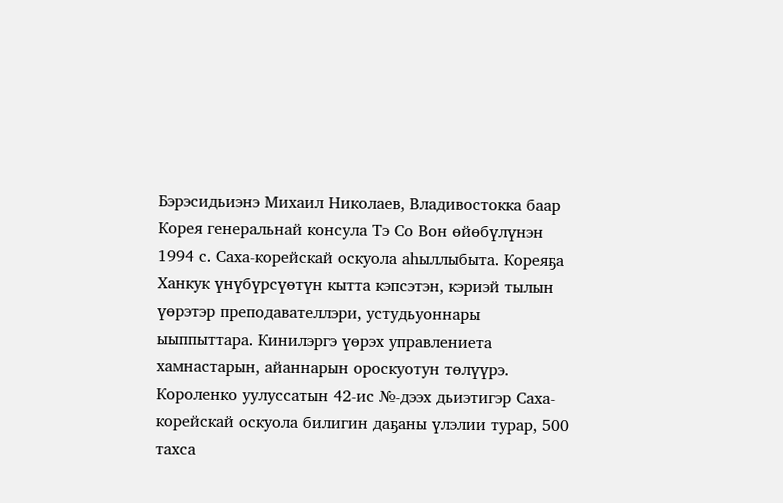Бэрэсидьиэнэ Михаил Николаев, Владивостокка баар Корея генеральнай консула Тэ Со Вон өйөбүлүнэн 1994 с. Саха-корейскай оскуола аһыллыбыта. Кореяҕа Ханкук үнүбүрсүөтүн кытта кэпсэтэн, кэриэй тылын үөрэтэр преподавателлэри, устудьуоннары ыыппыттара. Кинилэргэ үөрэх управлениета хамнастарын, айаннарын ороскуотун төлүүрэ.
Короленко уулуссатын 42-ис №-дээх дьиэтигэр Саха-корейскай оскуола билигин даҕаны үлэлии турар, 500 тахса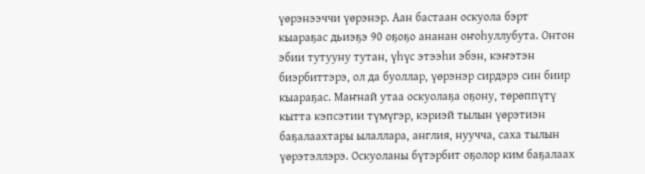үөрэнээччи үөрэнэр. Аан бастаан оскуола бэрт кыараҕас дьиэҕэ 90 оҕоҕо ананан оҥоһуллубута. Онтон эбии тутууну тутан, үһүс этээһи эбэн, кэҥэтэн биэрбиттэрэ, ол да буоллар, үөрэнэр сирдэрэ син биир кыараҕас. Маҥнай утаа оскуолаҕа оҕону, төрөппүтү кытта кэпсэтии түмүгэр, кэриэй тылын үөрэтиэн баҕалаахтары ылаллара, англия, нуучча, саха тылын үөрэтэллэрэ. Оскуоланы бүтэрбит оҕолор ким баҕалаах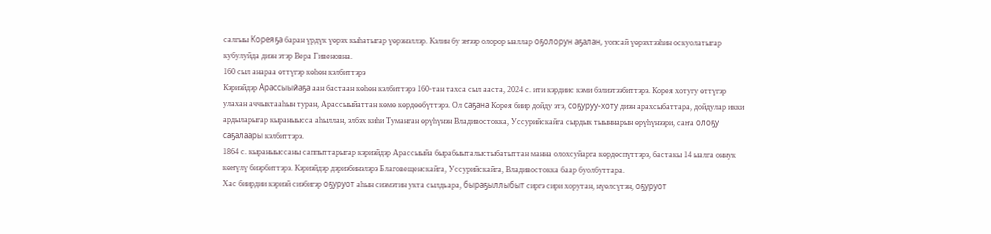салгыы Кореяҕа баран үрдүк үөрэх кыһатыгар үөрэнэллэр. Кэлин бу эҥээр олорор ыаллар оҕолорун аҕалан, уопсай үөрэхтээһин оскуолатыгар кубулуйда диэн этэр Вера Гивеновна.
160 сыл анараа өттүгэр көһөн кэлбиттэрэ
Кэриэйдэр Арассыыйаҕа аан бастаан көһөн кэлбиттэрэ 160-тан тахса сыл ааста, 2024 с. ити кэрдиис кэми бэлиэтээбиттэрэ. Корея хотугу өттүгэр улахан аччыктааһын туран, Арассыыйаттан көмө көрдөөбүттэрэ. Ол саҕана Корея биир дойду этэ, соҕуруу-хоту диэн арахсыбаттара, дойдулар икки ардыларыгар кыраныысса аһыллан, элбэх киһи Туманган өрүһүнэн Владивостокка, Уссурийскайга сырдык тыыннарын өрүһүнээри, саҥа олоҕу саҕалаары кэлбиттэрэ.
1864 с. кыраныыссаны саппыттарыгар кэриэйдэр Арассыыйа бырабыыталыстыбатыттан манна олохсуйарга көрдөспүттэрэ, бастакы 14 ыалга оннук көҥүлү биэрбиттэрэ. Кэриэйдэр дэриэбинэлэрэ Благовещенскайга, Уссурийскайга, Владивостокка баар буолбуттара.
Хас биирдии кэриэй сиэбигэр оҕуруот аһын сиэмэтин укта сылдьара, быраҕыллыбыт сиргэ сири хорутан, нүөлсүтэн, оҕуруот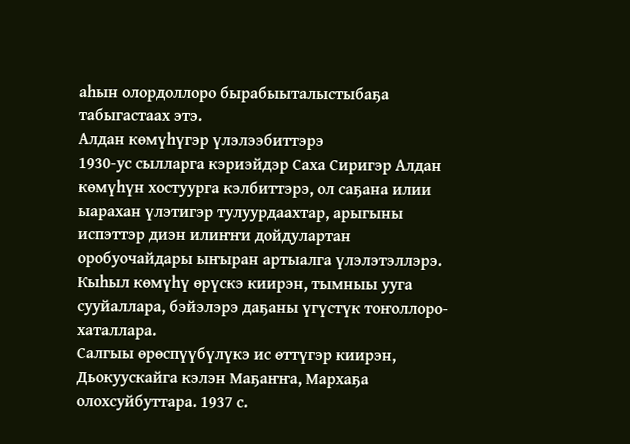аһын олордоллоро бырабыыталыстыбаҕа табыгастаах этэ.
Алдан көмүһүгэр үлэлээбиттэрэ
1930-ус сылларга кэриэйдэр Саха Сиригэр Алдан көмүһүн хостуурга кэлбиттэрэ, ол саҕана илии ыарахан үлэтигэр тулуурдаахтар, арыгыны испэттэр диэн илиҥҥи дойдулартан оробуочайдары ыҥыран артыалга үлэлэтэллэрэ. Кыһыл көмүһү өрүскэ киирэн, тымныы ууга сууйаллара, бэйэлэрэ даҕаны үгүстүк тоҥоллоро-хаталлара.
Салгыы өрөспүүбүлүкэ ис өттүгэр киирэн, Дьокуускайга кэлэн Маҕаҥҥа, Мархаҕа олохсуйбуттара. 1937 с.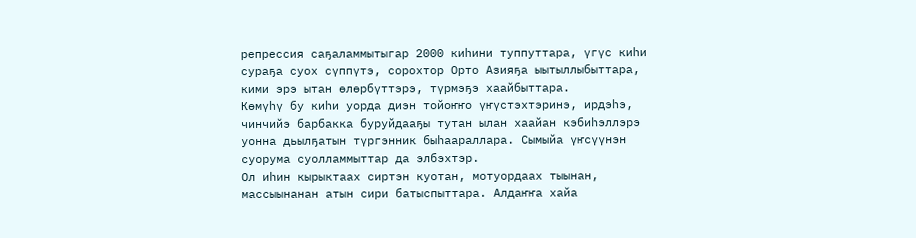репрессия саҕаламмытыгар 2000 киһини туппуттара, үгүс киһи сураҕа суох сүппүтэ, сорохтор Орто Азияҕа ыытыллыбыттара, кими эрэ ытан өлөрбүттэрэ, түрмэҕэ хаайбыттара.
Көмүһү бу киһи уорда диэн тойоҥҥо үҥүстэхтэринэ, ирдэһэ, чинчийэ барбакка буруйдааҕы тутан ылан хаайан кэбиһэллэрэ уонна дьылҕатын түргэнник быһаараллара. Сымыйа үҥсүүнэн суорума суолламмыттар да элбэхтэр.
Ол иһин кырыктаах сиртэн куотан, мотуордаах тыынан, массыынанан атын сири батыспыттара. Алдаҥҥа хайа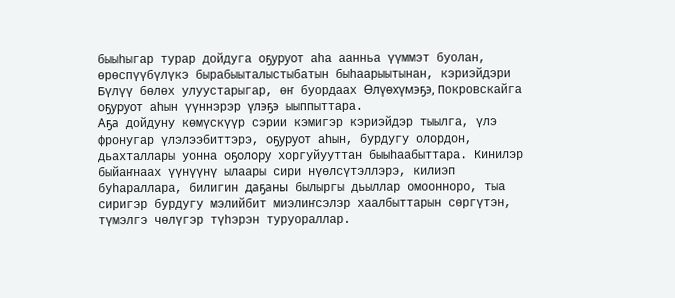быыһыгар турар дойдуга оҕуруот аһа аанньа үүммэт буолан, өрөспүүбүлүкэ бырабыыталыстыбатын быһаарыытынан, кэриэйдэри Бүлүү бөлөх улуустарыгар, өҥ буордаах Өлүөхүмэҕэ, Покровскайга оҕуруот аһын үүннэрэр үлэҕэ ыыппыттара.
Аҕа дойдуну көмүскүүр сэрии кэмигэр кэриэйдэр тыылга, үлэ фронугар үлэлээбиттэрэ, оҕуруот аһын, бурдугу олордон, дьахталлары уонна оҕолору хоргуйууттан быыһаабыттара. Кинилэр быйаҥнаах үүнүүнү ылаары сири нүөлсүтэллэрэ, килиэп буһараллара, билигин даҕаны былыргы дьыллар омоонноро, тыа сиригэр бурдугу мэлийбит миэлиҥсэлэр хаалбыттарын сөргүтэн, түмэлгэ чөлүгэр түһэрэн туруораллар.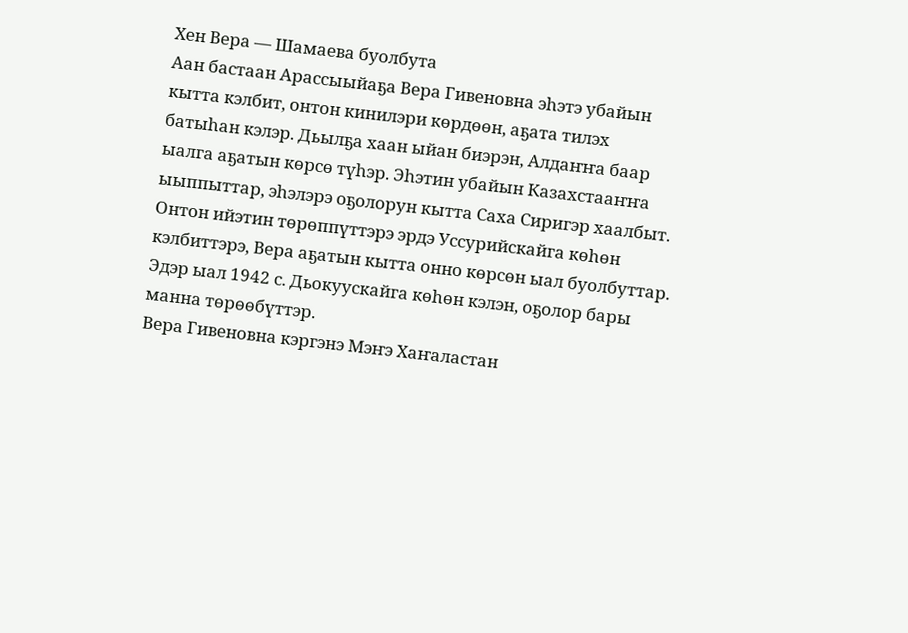Хен Вера — Шамаева буолбута
Аан бастаан Арассыыйаҕа Вера Гивеновна эһэтэ убайын кытта кэлбит, онтон кинилэри көрдөөн, аҕата тилэх батыһан кэлэр. Дьылҕа хаан ыйан биэрэн, Алдаҥҥа баар ыалга аҕатын көрсө түһэр. Эһэтин убайын Казахстааҥҥа ыыппыттар, эһэлэрэ оҕолорун кытта Саха Сиригэр хаалбыт. Онтон ийэтин төрөппүттэрэ эрдэ Уссурийскайга көһөн кэлбиттэрэ, Вера аҕатын кытта онно көрсөн ыал буолбуттар. Эдэр ыал 1942 с. Дьокуускайга көһөн кэлэн, оҕолор бары манна төрөөбүттэр.
Вера Гивеновна кэргэнэ Мэҥэ Хаҥаластан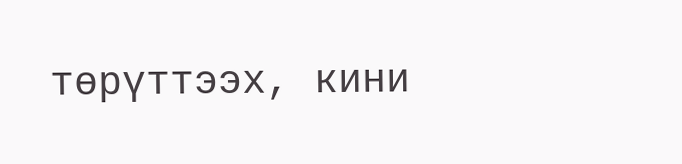төрүттээх, кини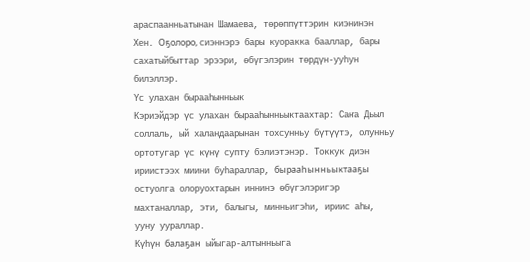араспаанньатынан Шамаева, төрөппүттэрин киэнинэн Хен. Оҕолоро, сиэннэрэ бары куоракка бааллар, бары сахатыйбыттар эрээри, өбүгэлэрин төрдүн-ууһун билэллэр.
Үс улахан бырааһынньык
Кэриэйдэр үс улахан бырааһынньыктаахтар: Саҥа Дьыл соллаль, ый халандаарынан тохсунньу бүтүүтэ, олунньу ортотугар үс күнү супту бэлиэтэнэр. Токкук диэн ириистээх миини буһараллар, бырааһынньыктааҕы остуолга олоруохтарын иннинэ өбүгэлэригэр махтаналлар, эти, балыгы, минньигэһи, ириис аһы, ууну уураллар.
Күһүн балаҕан ыйыгар-алтынньыга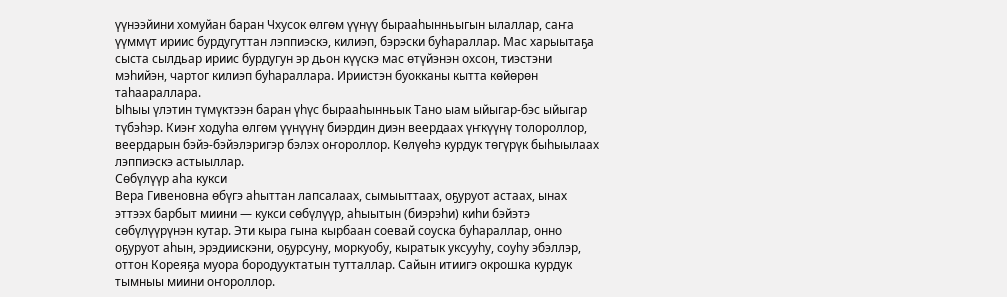үүнээйини хомуйан баран Чхусок өлгөм үүнүү бырааһынньыгын ылаллар, саҥа үүммүт ириис бурдугуттан лэппиэскэ, килиэп, бэрэски буһараллар. Мас харыытаҕа сыста сылдьар ириис бурдугун эр дьон күүскэ мас өтүйэнэн охсон, тиэстэни мэһийэн, чартог килиэп буһараллара. Ириистэн буокканы кытта көйөрөн таһаараллара.
Ыһыы үлэтин түмүктээн баран үһүс бырааһынньык Тано ыам ыйыгар-бэс ыйыгар түбэһэр. Киэҥ ходуһа өлгөм үүнүүнү биэрдин диэн веердаах үҥкүүнү толороллор, веердарын бэйэ-бэйэлэригэр бэлэх оҥороллор. Көлүөһэ курдук төгүрүк быһыылаах лэппиэскэ астыыллар.
Сөбүлүүр аһа кукси
Вера Гивеновна өбүгэ аһыттан лапсалаах, сымыыттаах, оҕуруот астаах, ынах эттээх барбыт миини — кукси сөбүлүүр, аһыытын (биэрэһи) киһи бэйэтэ сөбүлүүрүнэн кутар. Эти кыра гына кырбаан соевай соуска буһараллар, онно оҕуруот аһын, эрэдиискэни, оҕурсуну, моркуобу, кыратык уксууһу, соуһу эбэллэр, оттон Кореяҕа муора бородууктатын тутталлар. Сайын итиигэ окрошка курдук тымныы миини оҥороллор.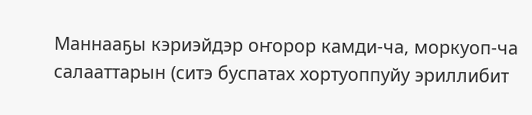Маннааҕы кэриэйдэр оҥорор камди-ча, моркуоп-ча салааттарын (ситэ буспатах хортуоппуйу эриллибит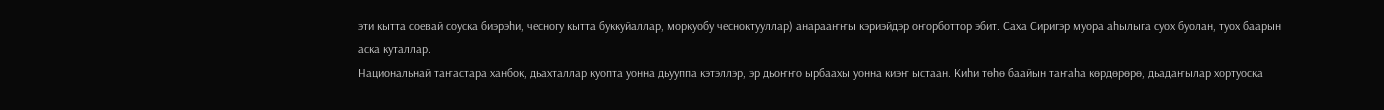эти кытта соевай соуска биэрэһи, чесногу кытта буккуйаллар, моркуобу чесноктууллар) анарааҥҥы кэриэйдэр оҥорботтор эбит. Саха Сиригэр муора аһылыга суох буолан, туох баарын аска куталлар.
Национальнай таҥастара ханбок, дьахталлар куопта уонна дьууппа кэтэллэр, эр дьоҥҥо ырбаахы уонна киэҥ ыстаан. Киһи төһө баайын таҥаһа көрдөрөрө, дьадаҥылар хортуоска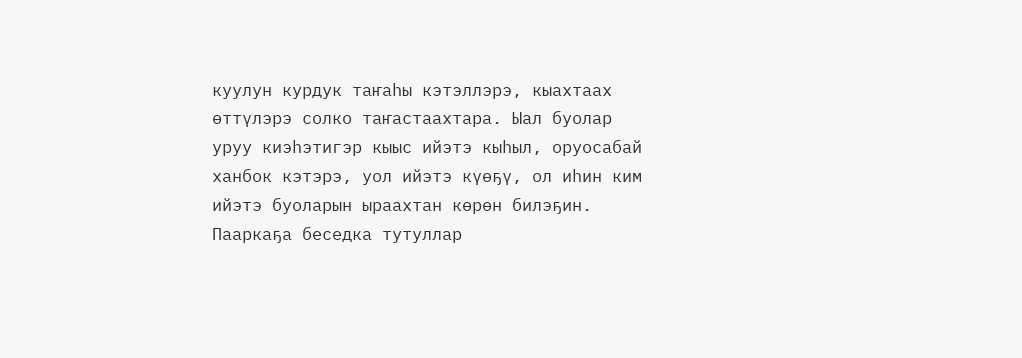куулун курдук таҥаһы кэтэллэрэ, кыахтаах өттүлэрэ солко таҥастаахтара. Ыал буолар уруу киэһэтигэр кыыс ийэтэ кыһыл, оруосабай ханбок кэтэрэ, уол ийэтэ күөҕү, ол иһин ким ийэтэ буоларын ыраахтан көрөн билэҕин.
Пааркаҕа беседка тутуллар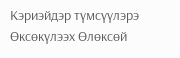Кэриэйдэр түмсүүлэрэ Өксөкүлээх Өлөксөй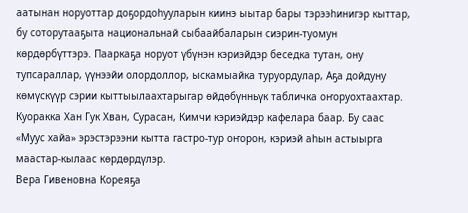аатынан норуоттар доҕордоһууларын киинэ ыытар бары тэрээһинигэр кыттар, бу соторутааҕыта национальнай сыбаайбаларын сиэрин-туомун көрдөрбүттэрэ. Пааркаҕа норуот үбүнэн кэриэйдэр беседка тутан, ону тупсараллар, үүнээйи олордоллор, ыскамыайка туруордулар, Аҕа дойдуну көмүскүүр сэрии кыттыылаахтарыгар өйдөбүнньүк табличка оҥоруохтаахтар.
Куоракка Хан Гук Хван, Сурасан, Кимчи кэриэйдэр кафелара баар. Бу саас «Муус хайа» эрэстэрээни кытта гастро-тур оҥорон, кэриэй аһын астыырга маастар-кылаас көрдөрдүлэр.
Вера Гивеновна Кореяҕа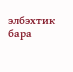элбэхтик бара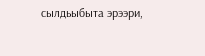сылдьыбыта эрээри,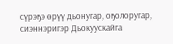сүрэҕэ өрүү дьонугар, оҕолоругар, сиэннэригэр Дьокуускайга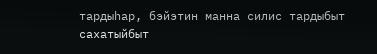тардыһар, бэйэтин манна силис тардыбыт сахатыйбыт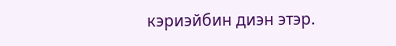кэриэйбин диэн этэр.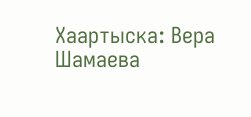Хаартыска: Вера Шамаева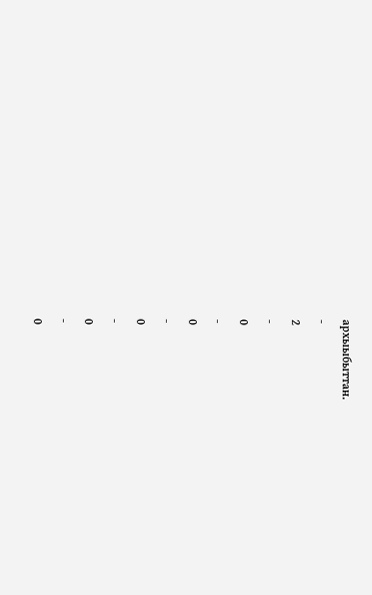архыыбыттан.
-
2
-
0
-
0
-
0
-
0
-
0